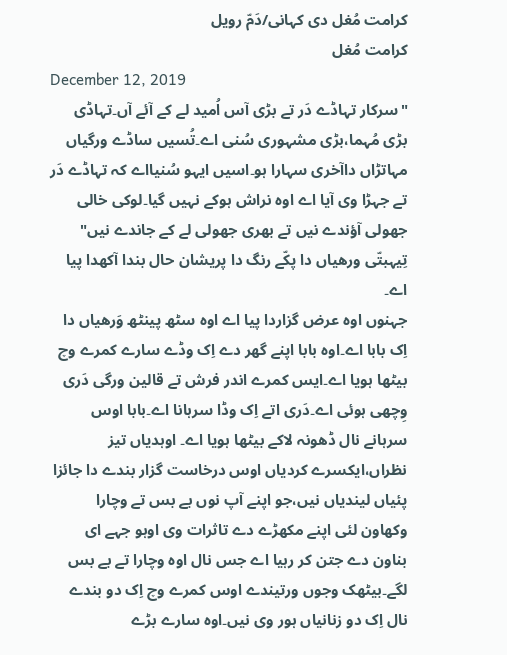کرامت مُغل دی کہانی/دَمّ رویل
کرامت مُغل
December 12, 2019
"سرکار تہاڈے دَر تے بڑی آس اُمید لے کے آئے آں۔تہاڈی بڑی مُہما،بڑی مشہوری سُنی اے۔تُسیں ساڈے ورگیاں مہاتڑاں داآخری سہارا ہو۔اسیں ایہو سُنیااے کہ تہاڈے دَر تے جہڑا وی آیا اے اوہ نراش ہوکے نہیں گیا۔لوکی خالی جھولی آؤندے نیں تے بھری جھولی لے کے جاندے نیں" تِیہبتّی ورھیاں دا پکّے رنگ دا پریشان حال بندا آکھدا پیا اے۔
جہنوں اوہ عرض گزاردا پیا اے اوہ سٹھ پینٹھ وَرھیاں دا اِک بابا اے۔اوہ بابا اپنے گھر دے اِک وڈے سارے کمرے وچ بیٹھا ہویا اے۔ایس کمرے اندر فرش تے قالین ورگی دَری وِچھی ہوئی اے۔دَری اتے اِک وڈا سرہانا اے۔بابا اوس سرہانے نال ڈھونہ لاکے بیٹھا ہویا اے۔ اوہدیاں تیز نظراں،ایکسرے کردیاں اوس درخاست گزار بندے دا جائزا پئیاں لیندیاں نیں،جو اپنے آپ نوں بے بس تے وچارا وکھاون لئی اپنے مکھڑے دے تاثرات وی اوہو جہے ای بناون دے جتن کر رہیا اے جس نال اوہ وچارا تے بے بس لگے۔بیٹھک وجوں ورتیندے اوس کمرے وچ اِک دو بندے نال اِک دو زنانیاں ہور وی نیں۔اوہ سارے بڑے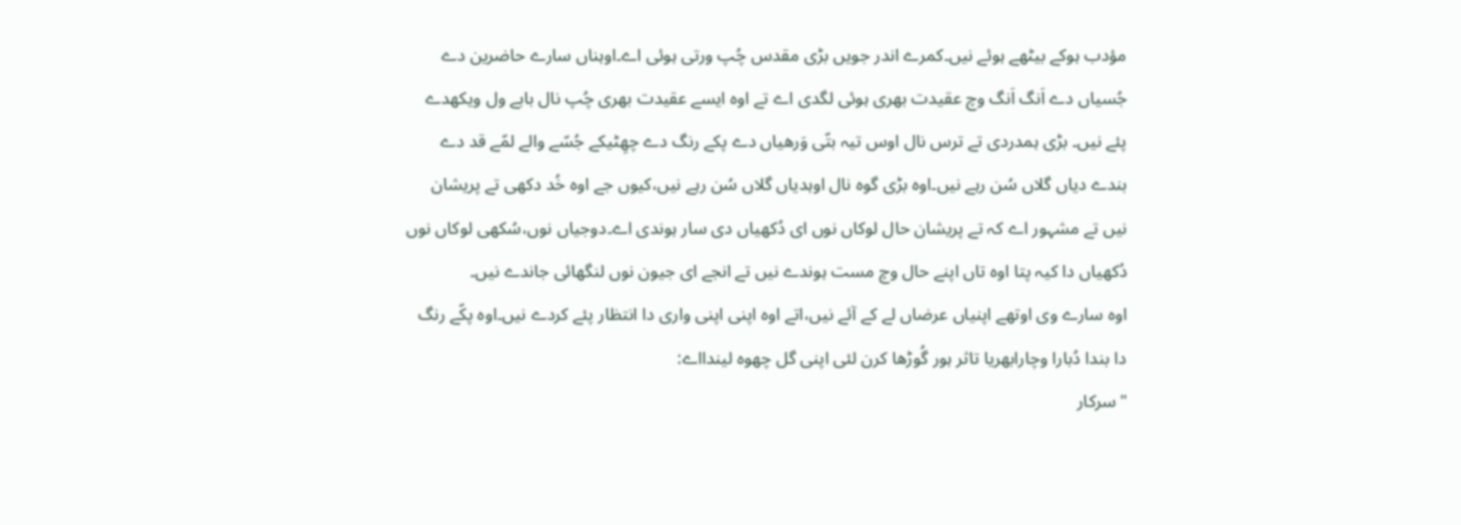مؤدب ہوکے بیٹھے ہوئے نیں۔کمرے اندر جویں بڑی مقدس چُپ ورتی ہوئی اے۔اوہناں سارے حاضرین دے جُسیاں دے اَنگ اَنگ وچ عقیدت بھری ہوئی لگدی اے تے اوہ ایسے عقیدت بھری چُپ نال بابے ول ویکھدے پئے نیں۔ بڑی ہمدردی تے ترس نال اوس تیہ بتّی وَرھیاں دے پکے رنگ دے چھِٹیکے جُسّے والے لمّے قد دے بندے دیاں گلاں سُن رہے نیں۔اوہ بڑی گوہ نال اوہدیاں گلاں سُن رہے نیں،کیوں جے اوہ خُد دکھی تے پریشان نیں تے مشہور اے کہ تے پریشان حال لوکاں نوں ای دُکھیاں دی سار ہوندی اے۔دوجیاں نوں،سُکھی لوکاں نوں دُکھیاں دا کیہ پتا اوہ تاں اپنے حال وچ مست ہوندے نیں تے انجے ای جیون نوں لنگھائی جاندے نیں۔
اوہ سارے وی اوتھے اپنیاں عرضاں لے کے آئے نیں،اتے اوہ اپنی اپنی واری دا انتظار پئے کردے نیں۔اوہ پکّے رنگ دا بندا دُبارا وچارابھریا تاثر ہور گُوڑھا کرن لئی اپنی گل چھوہ لیندااے:
"سرکار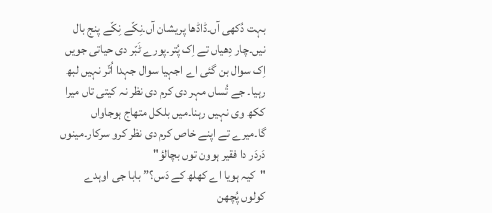بہت دُکھی آں۔ڈاڈھا پریشان آں۔نِکّے نِکّے پنج بال نیں۔چار دِھیاں تے اِک پُتر۔پورے ٹَبّر دی حیاتی جویں اِک سوال بن گئی اے اجہیا سوال جہدا اُتّر نہیں لبھ رہیا۔ جے تُساں مہر دی کرم دی نظر نہ کیتی تاں میرا ککھ وی نہیں رہنا۔میں بلکل متھاج ہوجاواں گا۔میرے تے اپنے خاص کرم دی نظر کرو سرکار۔مینوں دَردَر دا فقیر ہوون توں بچالؤ"
"کیہ ہویا اے کھلھ کے دَس؟”بابا جی اوہدے کولوں پُچھن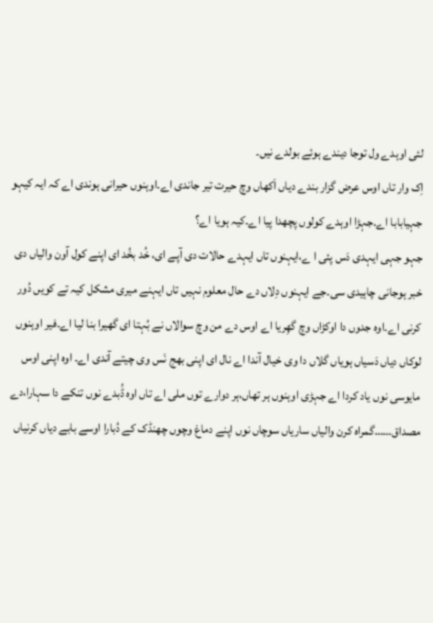لئی اوہدے ول توجا دیندے ہوئے بولدے نیں۔
اِک وار تاں اوس عرض گزار بندے دیاں اَکھاں وچ حیرت تیر جاندی اے۔اوہنوں حیرانی ہوندی اے کہ ایہ کیہو جہیابابا اے۔جہڑا اوہدے کولوں پچھدا پیا اے۔کیہ ہویا اے؟
جہو جہی ایہدی دَس پئی ا ے،ایہنوں تاں ایہدے حالات دی آپے ای، خُد بخُد ای اپنے کول آون والیاں دی خبر ہوجانی چاہیدی سی۔جے ایہنوں دِلاں دے حال معلوم نہیں تاں ایہنے میری مشکل کیہ تے کویں دُور کرنی اے۔اوہ جدوں دا اوکڑاں وچ گھِریا اے اوس دے من وچ سوالاں نے بُہتا ای گھیرا بنا لیا اے۔فیر اوہنوں لوکاں دیاں دَسیاں ہویاں گلاں دا وی خیال آندا اے نال ای اپنی بھج نَس وی چیتے آندی اے۔ اوہ اپنی اوس مایوسی نوں یاد کردا اے جہڑی اوہنوں ہر تھاں،ہر دوارے توں ملی اے تاں اوہ ڈُبدے نوں تنکے دا سہارا،دے مصداق……گمراہ کرن والیاں ساریاں سوچاں نوں اپنے دماغ وچوں چھنڈک کے دُبارا اوسے بابے دیاں کرنیاں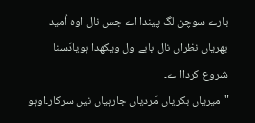بارے سوچن لگ پیندا اے جس نال اوہ اُمید بھریاں نظراں نال بابے ول ویکھدا ہویادَسنا شروع کرداا ے۔
"میریاں بکریاں مَردیاں جارہیاں نیں سرکار۔اوہو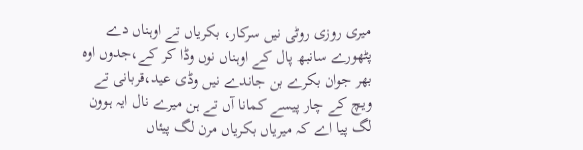میری روزی روٹی نیں سرکار، بکریاں تے اوہناں دے پٹھورے سانبھ پال کے اوہناں نوں وڈا کر کے،جدوں اوہ بھر جوان بکرے بن جاندے نیں وڈی عید،قربانی تے ویچ کے چار پیسے کمانا آں تے ہن میرے نال ایہ ہوون لگ پیا اے کہ میریاں بکریاں مرن لگ پیئاں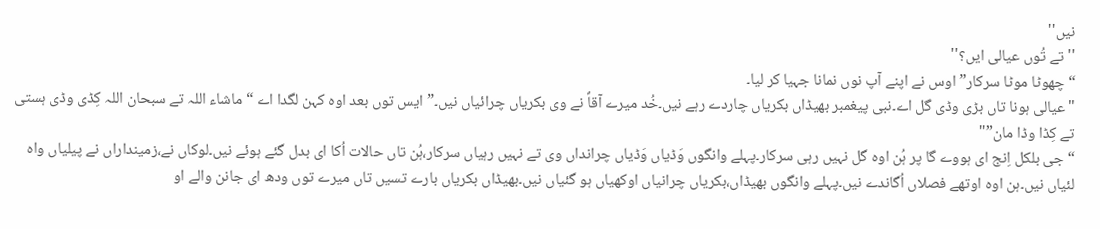نیں''
''تے تُوں عیالی ایں؟''
“چھوٹا موٹا سرکار” اوس نے اپنے آپ نوں نمانا جہیا کر لیا۔
"عیالی ہونا تاں بڑی وڈی گل اے۔نبی پیغمبر بھیڈاں بکریاں چاردے رہے نیں۔خُد میرے آقاؐ نے وی بکریاں چرائیاں نیں۔”ایس توں بعد اوہ کہن لگدا اے “ماشاء اللہ تے سبحان اللہ کِڈی وڈی ہستی تے کِڈا وڈا مان”"
“جی بلکل اِنج ای ہووے گا پر ہُن اوہ گل نہیں رہی سرکار۔پہلے وانگوں وَڈیاں وَڈیاں چرانداں وی تے نہیں رہیاں سرکار،ہُن تاں حالات اُکا ای بدل گئے ہوئے نیں۔لوکاں نے،زمینداراں نے پیلیاں واہ لئیاں نیں۔ہن اوہ اوتھے فصلاں اُگاندے نیں۔پہلے وانگوں بھیڈاں،بکریاں چرانیاں اوکھیاں ہو گئیاں نیں۔بھیڈاں بکریاں بارے تسیں تاں میرے توں ودھ ای جانن والے او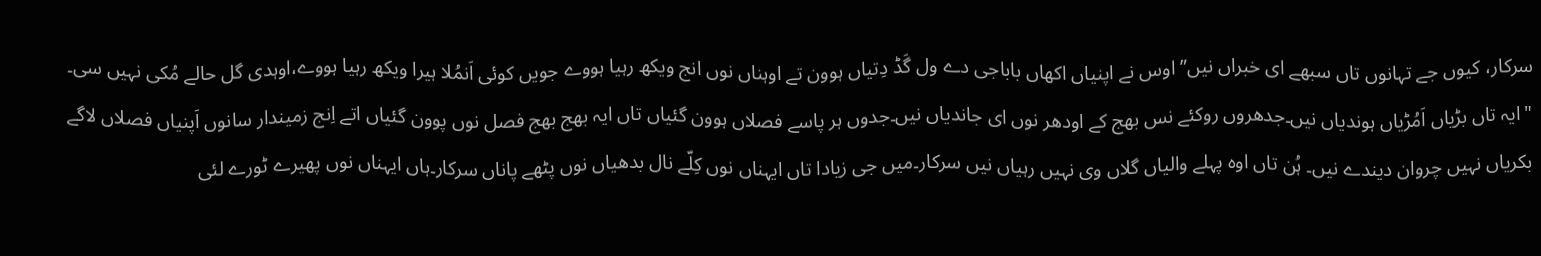سرکار، کیوں جے تہانوں تاں سبھے ای خبراں نیں” اوس نے اپنیاں اکھاں باباجی دے ول گَڈ دِتیاں ہوون تے اوہناں نوں انج ویکھ رہیا ہووے جویں کوئی اَنمُلا ہیرا ویکھ رہیا ہووے،اوہدی گل حالے مُکی نہیں سی۔
"ایہ تاں بڑیاں اَمُڑیاں ہوندیاں نیں۔جدھروں روکئے نس بھج کے اودھر نوں ای جاندیاں نیں۔جدوں ہر پاسے فصلاں ہوون گئیاں تاں ایہ بھج بھج فصل نوں پوون گئیاں اتے اِنج زمیندار سانوں اَپنیاں فصلاں لاگے بکریاں نہیں چروان دیندے نیں۔ ہُن تاں اوہ پہلے والیاں گلاں وی نہیں رہیاں نیں سرکار۔میں جی زیادا تاں ایہناں نوں کِلّے نال بدھیاں نوں پٹھے پاناں سرکار۔ہاں ایہناں نوں پھیرے ٹورے لئی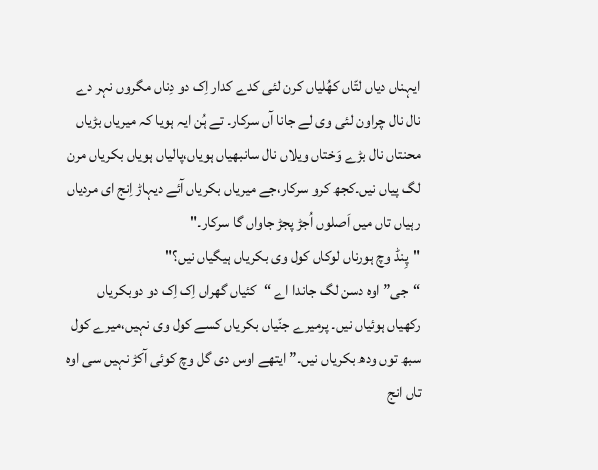ایہناں دیاں لتّاں کھُلیاں کرن لئی کدے کدار اِک دو دِناں مگروں نہر دے نال نال چراون لئی وی لے جانا آں سرکار۔ تے ہُن ایہ ہویا کہ میریاں بڑیاں محنتاں نال بڑے وَختاں ویلاں نال سانبھیاں ہویاں،پالیاں ہویاں بکریاں مرن لگ پیاں نیں۔کجھ کرو سرکار،جے میریاں بکریاں آئے دیہاڑ اِنج ای مردیاں رہیاں تاں میں اَصلوں اُجڑ پجڑ جاواں گا سرکار۔"
"پِنڈ وچ ہورناں لوکاں کول وی بکریاں ہیگیاں نیں؟"
“جی” اوہ دسن لگ جاندا اے “کئیاں گھراں اِک اِک دو دوبکریاں رکھیاں ہوئیاں نیں۔ پرمیرے جنّیاں بکریاں کسے کول وی نہیں،میرے کول سبھ توں ودھ بکریاں نیں۔” ایتھے اوس دی گل وچ کوئی آکڑ نہیں سی اوہ تاں انج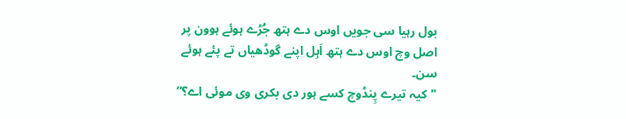بول رہیا سی جویں اوس دے ہتھ جُڑے ہوئے ہوون پر اصل وچ اوس دے ہتھ اَہِل اپنے گوڈھیاں تے پئے ہوئے سن۔
"کیہ تیرے پِنڈوچ کسے ہور دی بکری وی موئی اے؟”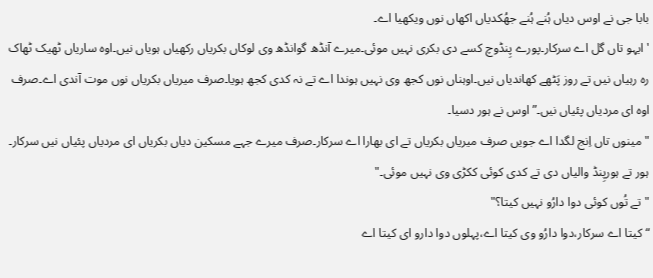بابا جی نے اوس دیاں ہُنے ہُنے جھُکدیاں اکھاں نوں ویکھیا اے۔
'ایہو تاں گل اے سرکار۔پورے پِنڈوچ کسے دی بکری نہیں موئی۔میرے آنڈھ گوانڈھ وی لوکاں بکریاں رکھیاں ہویاں نیں۔اوہ ساریاں ٹھیک ٹھاک رہ رہیاں نیں تے روز پَٹھے کھاندیاں نیں۔اوہناں نوں کجھ وی نہیں ہوندا اے تے نہ کدی کجھ ہویا۔صرف میریاں بکریاں نوں موت آندی اے۔صرف اوہ ای مردیاں پئیاں نیں۔” اوس نے ہور دسیا۔
"مینوں تاں اِنج لگدا اے جویں صرف میریاں بکریاں تے ای بھارا اے سرکار۔صرف میرے جہے مسکین دیاں بکریاں ای مردیاں پئیاں نیں سرکار۔ ہور تے ہورپِنڈ والیاں دی تے کدی کوئی ککڑی وی نہیں موئی۔"
"تے تُوں کوئی دوا دارُو نہیں کیتا؟"
“کیتا اے سرکار،دوا دارُو وی کیتا اے،پہلوں دوا دارو ای کیتا اے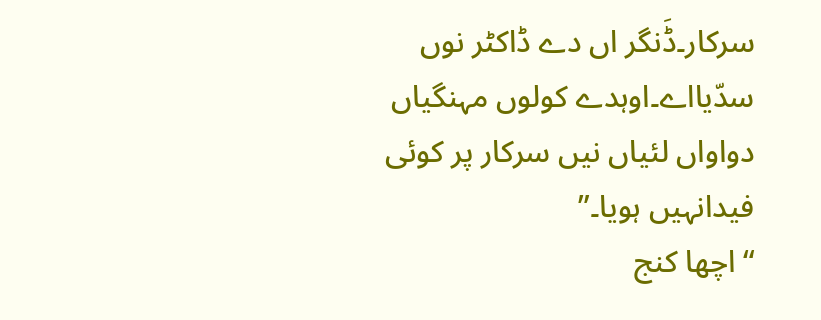سرکار۔ڈَنگر اں دے ڈاکٹر نوں سدّیااے۔اوہدے کولوں مہنگیاں دواواں لئیاں نیں سرکار پر کوئی فیدانہیں ہویا۔”
“اچھا کنج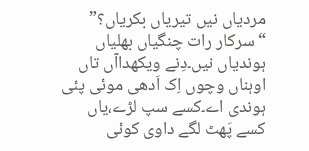مردیاں نیں تیریاں بکریاں؟”
“سرکار رات چنگیاں بھلیاں ہوندیاں نیں۔دِنے ویکھداآں تاں اوہناں وچوں اِک اَدھی موئی پئی ہوندی اے۔کسے سپ لڑے،یاں کسے پَھٹ لگے داوی کوئی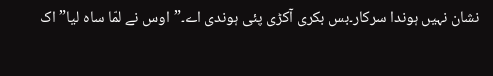نشان نہیں ہوندا سرکار۔بس بکری آکڑی پئی ہوندی اے۔”اوس نے لمّا ساہ لیا”اک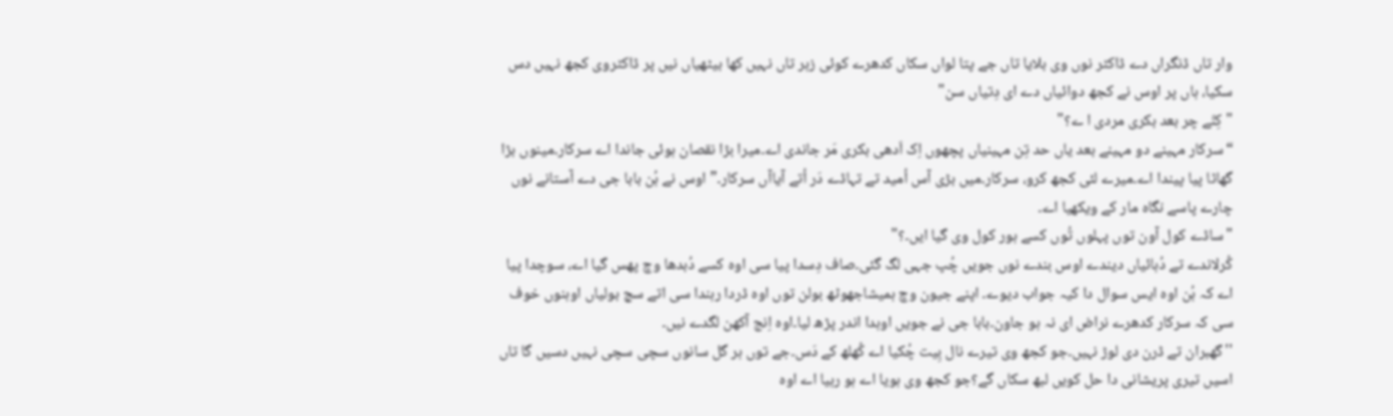وار تاں ڈنگراں دے ڈاکٹر نوں وی بلایا تاں جے پتا لواں سکاں کدھرے کوئی زہر تاں نہیں کھا بیٹھیاں نیں پر ڈاکٹروی کجھ نہیں دس سکیا، ہاں پر اوس نے کجھ دوائیاں دے ای دِتیاں سن"
"کِنّے چر بعد بکری مردی ا ے؟"
“سرکار مہینے دو مہینے بعد یاں حد تِن مہینیاں پچھوں اِک اَدھی بکری مَر جاندی اے۔میرا بڑا نقصان ہوئی جاندا اے سرکار۔مینوں بڑا گھاٹا پیا پیندا اے۔میرے لئی کجھ کرو، سرکار۔میں بڑی آس اُمید تے تہاڈے دَر اُتے آیاآں سرکار۔”اوس نے ہُن بابا جی دے آستانے نوں چارے پاسے نگاہ مار کے ویکھیا اے۔
"ساڈے کول آون توں پہلوں تُوں کسے ہور کول وی گیا ایں۔؟"
کُرلاندے تے دُہائیاں دیندے اوس بندے نوں جویں چُپ جہی لگ گئی۔صاف دِسدا پیا سی اوہ کسے دُبدھا وچ پھس گیا اے، سوچدا پیا اے کہ ہُن اوہ ایس سوال دا کیہ جواب دیوے۔ اپنے جیون وچ ہمیشاجھوٹھ بولن توں اوہ ڈردا رہندا سی اتے سچ بولیاں اوہنوں خوف سی کہ سرکار کدھرے نراض ای نہ ہو جاون۔بابا جی نے جویں اوہدا اندر پڑھ لیا۔اوہ اِنج آکھن لگدے نیں۔
''گھبران تے ڈرن دی لوڑ نہیں۔جو کجھ وی تیرے نال بِیت چُکیا اے کُھلھ کے دَس۔جے توں ہر گل سانوں سچی سچی نہیں دسیں گا تاں اسیں تیری پریشانی دا حل کویں لبھ سکاں گے؟جو کجھ وی ہویا اے ہو رہیا اے اوہ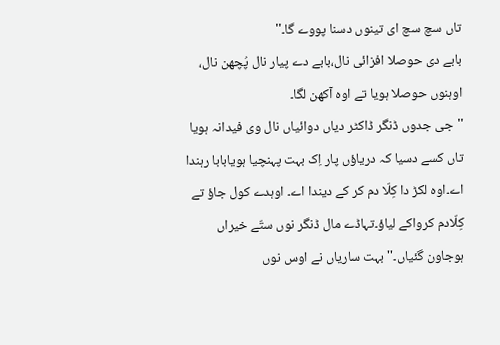تاں سچ سچ ای تینوں دسنا پووے گا۔''
بابے دی حوصلا افزائی نال،بابے دے پیار نال پُچھن نال، اوہنوں حوصلا ہویا تے اوہ آکھن لگا۔
''جی جدوں ڈنگر ڈاکٹر دیاں دوائیاں نال وی فیدانہ ہویا تاں کسے دسیا کہ دریاؤں پار اِک بہت پہنچیا ہویابابا رہندا اے۔اوہ لکڑ دا کِلّا دم کر کے دیندا اے۔ اوہدے کول جاؤ تے کِلّادم کرواکے لیاؤ۔تہاڈے مال ڈنگر نوں ستّے خیراں ہوجاون گئیاں۔'' بہت ساریاں نے اوس نوں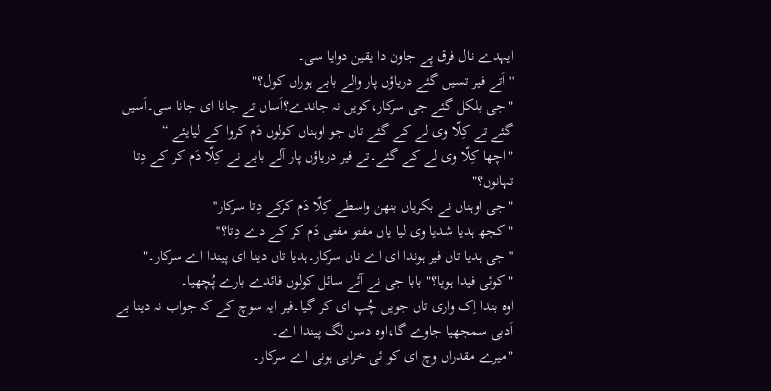ایہدے نال فرق پے جاون دا یقین دوایا سی۔
''اَتے فیر تسیں گئے دریاؤں پار والے بابے ہوراں کول؟"
"جی بلکل گئے جی سرکار،کویں نہ جاندے؟اَساں تے جانا ای جانا سی۔اَسیں گئے تے کِلّا وی لے کے گئے تاں جو اوہناں کولوں دَم کروا کے لیایئے “
"اچھا کِلّا وی لے کے گئے۔تے فیر دریاؤں پار آلے بابے نے کِلّا دَم کر کے دِتا تہانوں؟"
"جی اوہناں نے بکریاں بنھن واسطے کِلّا دَم کرکے دِتا سرکار''
"کجھ ہدیا شدیا وی لیا یاں مفتو مفتی دَم کر کے دے دِتا؟''
''جی ہدیا تاں فیر ہوندا ای اے ناں سرکار۔ہدیا تاں دینا ای پیندا اے سرکار۔"
"کوئی فیدا ہویا؟" بابا جی نے آئے سائل کولوں فائدے بارے پُچھیا۔
اوہ بندا اِک واری تاں جویں چُپ ای کر گیا۔فیر ایہ سوچ کے کہ جواب نہ دینا بے اَدبی سمجھیا جاوے گا،اوہ دسن لگ پیندا اے۔
"میرے مقدراں وچ ای کو ئی خرابی ہونی اے سرکار۔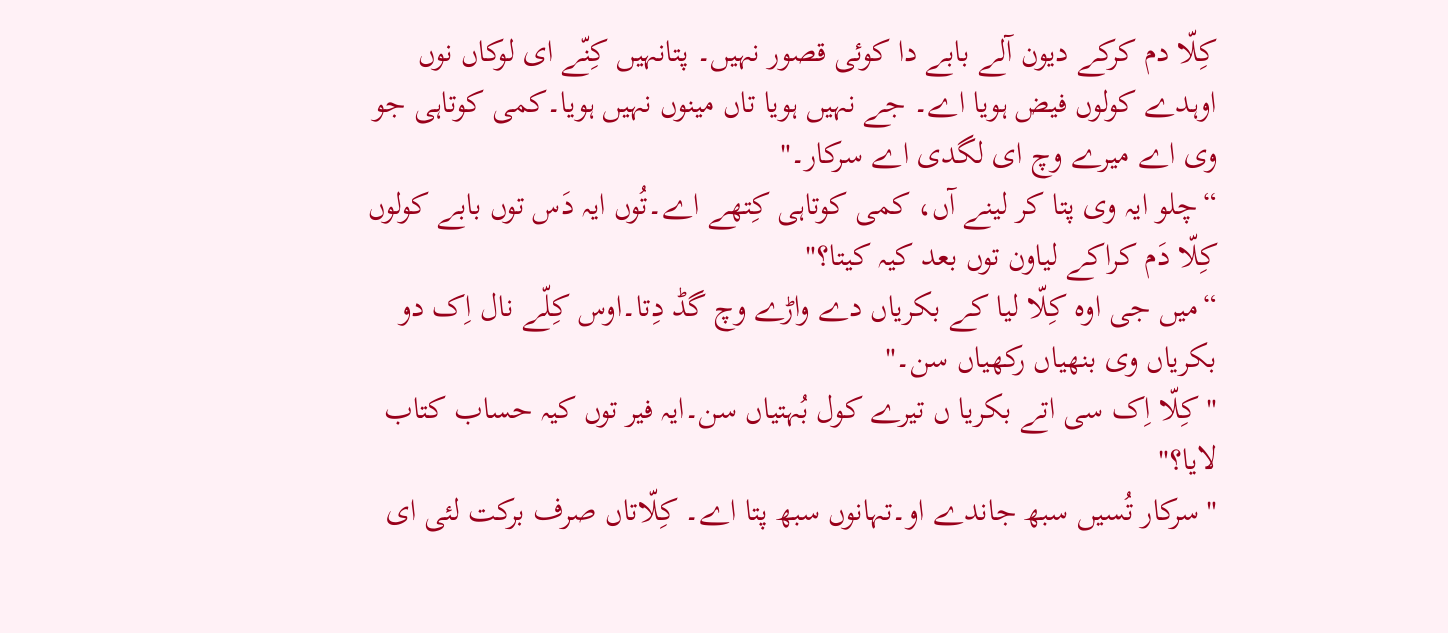کِلّا دم کرکے دیون آلے بابے دا کوئی قصور نہیں۔ پتانہیں کِنّے ای لوکاں نوں اوہدے کولوں فیض ہویا اے۔ جے نہیں ہویا تاں مینوں نہیں ہویا۔کمی کوتاہی جو وی اے میرے وچ ای لگدی اے سرکار۔"
“چلو ایہ وی پتا کر لینے آں، کمی کوتاہی کِتھے اے۔تُوں ایہ دَس توں بابے کولوں کِلّا دَم کراکے لیاون توں بعد کیہ کیتا؟"
“میں جی اوہ کِلّا لیا کے بکریاں دے واڑے وچ گڈ دِتا۔اوس کِلّے نال اِک دو بکریاں وی بنھیاں رکھیاں سن۔"
"کِلّا اِک سی اتے بکریا ں تیرے کول بُہتیاں سن۔ایہ فیر توں کیہ حساب کتاب لایا؟"
"سرکار تُسیں سبھ جاندے او۔تہانوں سبھ پتا اے۔ کِلّاتاں صرف برکت لئی ای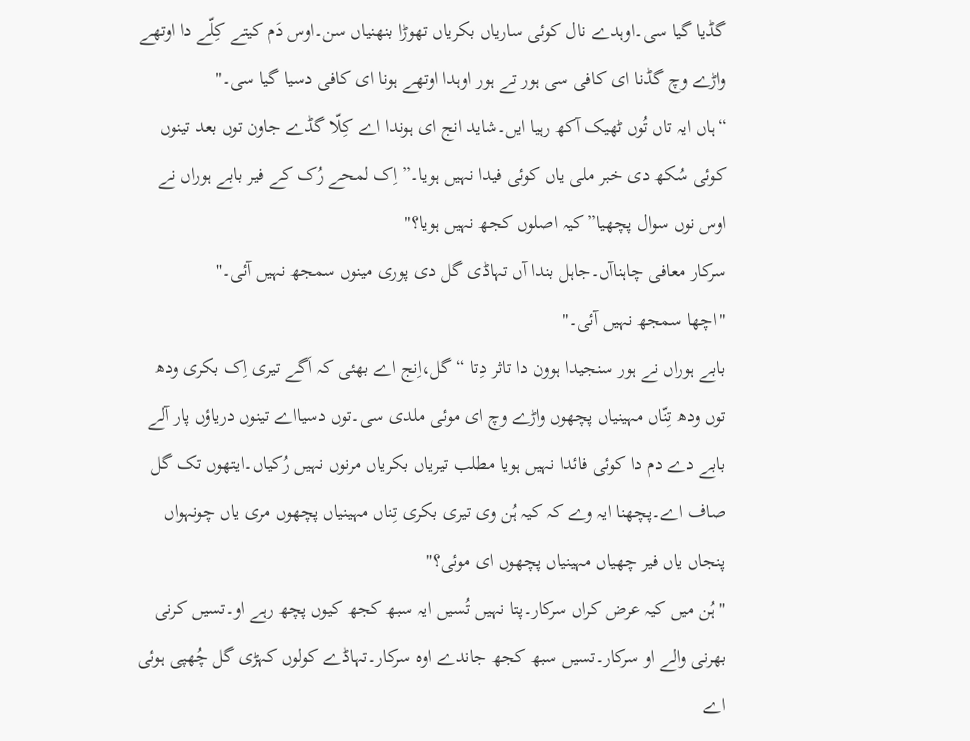گڈیا گیا سی۔اوہدے نال کوئی ساریاں بکریاں تھوڑا بنھنیاں سن۔اوس دَم کیتے کِلّے دا اوتھے واڑے وچ گڈنا ای کافی سی ہور تے ہور اوہدا اوتھے ہونا ای کافی دسیا گیا سی۔"
“ہاں ایہ تاں تُوں ٹھیک آکھ رہیا ایں۔شاید انج ای ہوندا اے کِلّا گڈے جاون توں بعد تینوں کوئی سُکھ دی خبر ملی یاں کوئی فیدا نہیں ہویا۔” اِک لمحے رُک کے فیر بابے ہوراں نے اوس نوں سوال پچھیا”کیہ اصلوں کجھ نہیں ہویا؟"
سرکار معافی چاہناآں۔جاہل بندا آں تہاڈی گل دی پوری مینوں سمجھ نہیں آئی۔''
"اچھا سمجھ نہیں آئی۔"
بابے ہوراں نے ہور سنجیدا ہوون دا تاثر دِتا “گل،اِنج اے بھئی کہ اَگے تیری اِک بکری ودھ توں ودھ تِنّاں مہینیاں پچھوں واڑے وچ ای موئی ملدی سی۔توں دسیااے تینوں دریاؤں پار آلے بابے دے دم دا کوئی فائدا نہیں ہویا مطلب تیریاں بکریاں مرنوں نہیں رُکیاں۔ایتھوں تک گل صاف اے۔پچھنا ایہ وے کہ کیہ ہُن وی تیری بکری تِناں مہینیاں پچھوں مری یاں چونہواں پنجاں یاں فیر چھیاں مہینیاں پچھوں ای موئی؟"
"ہُن میں کیہ عرض کراں سرکار۔پتا نہیں تُسیں ایہ سبھ کجھ کیوں پچھ رہے او۔تسیں کرنی بھرنی والے او سرکار۔تسیں سبھ کجھ جاندے اوہ سرکار۔تہاڈے کولوں کہڑی گل چُھپی ہوئی اے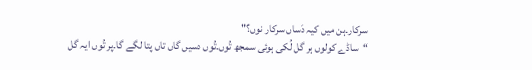سرکار۔ہن میں کیہ دَساں سرکار نوں؟"
“ساڈے کولوں ہر گل لُکی ہوئی سمجھ تُوں۔تُوں دسیں گاں تاں پتا لگے گا۔پر تُوں ایہ گل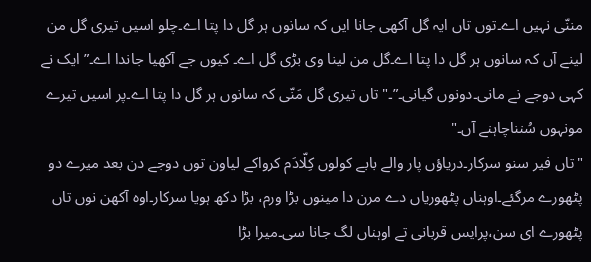مننّی نہیں اے۔توں تاں ایہ گل آکھی جانا ایں کہ سانوں ہر گل دا پتا اے۔چلو اسیں تیری گل من لینے آں کہ سانوں ہر گل دا پتا اے۔گل من لینا وی بڑی گل اے۔ کیوں جے آکھیا جاندا اے۔”ایک نے کہی دوجے نے مانی۔دونوں گیانی۔”۔" تاں تیری گل مَنّی کہ سانوں ہر گل دا پتا اے۔پر اسیں تیرے مونہوں سُنناچاہنے آں۔"
"تاں فیر سنو سرکار۔دریاؤں پار والے بابے کولوں کِلّادَم کرواکے لیاون توں دوجے دن بعد میرے دو پٹھورے مرگئے۔اوہناں پٹھوریاں دے مرن دا مینوں بڑا ورم، بڑا دکھ ہویا سرکار۔اوہ آکھن نوں تاں پٹھورے ای سن،پرایس قربانی تے اوہناں لگ جانا سی۔میرا بڑا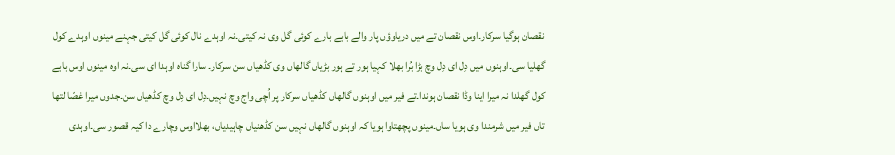نقصان ہوگیا سرکار۔اوس نقصان تے میں دریاوؤں پار والے بابے بارے کوئی گل وی نہ کیتی۔نہ اوہدے نال کوئی گل کیتی جہنے مینوں اوہدے کول گھلیا سی۔اوہنوں میں دِل ای دِل وچ بڑا بُرا بھلا کہیا ہور تے ہور بڑیاں گالھاں وی کڈھیاں سن سرکار۔ سارا گناہ اوہدا ای سی۔نہ اوہ مینوں اوس بابے کول گھلدا نہ میرا اینا وڈا نقصان ہوندا۔تے فیر میں اوہنوں گالھاں کڈھیاں سرکار پر اُچی واج وچ نہیں۔دِل ای دِل وچ کڈھیاں سن۔جدوں میرا غصّا لتھا تاں فیر میں شرمندا وی ہویا ساں۔مینوں پچھتاوا ہویا کہ اوہنوں گالھاں نہیں سن کڈھنیاں چاہیدیاں، بھلااوس وچارے دا کیہ قصور سی۔اوہدی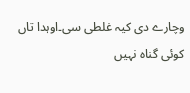وچارے دی کیہ غلطی سی۔اوہدا تاں کوئی گناہ نہیں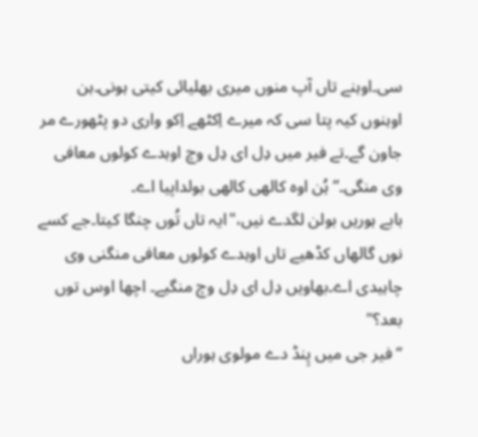سی۔اوہنے تاں آپ منوں میری بھلیائی کیتی ہونی۔ہن اوہنوں کیہ پتا سی کہ میرے اِکٹھے اِکو واری دو پٹھورے مر جاون گے۔تے فیر میں دِل ای دِل وچ اوہدے کولوں معافی وی منگی۔”ہُن اوہ کالھی کالھی بولداپیا اے۔
بابے ہوریں بولن لگدے نیں،"ایہ تاں تُوں چنگا کیتا۔جے کسے نوں گالھاں کڈھیے تاں اوہدے کولوں معافی منگنی وی چاہیدی اے۔بھاویں دِل ای دِل وچ منگیے۔ اچھا اوس توں بعد؟"
“فیر جی میں پِنڈ دے مولوی ہوراں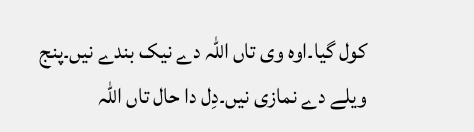کول گیا۔اوہ وی تاں اللہ دے نیک بندے نیں۔پنج ویلے دے نمازی نیں۔دِل دا حال تاں اللہ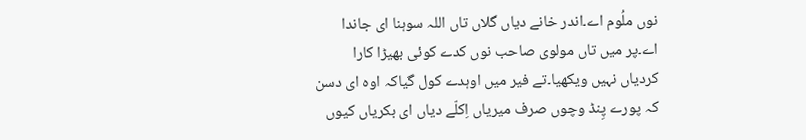نوں ملُوم اے۔اندر خانے دیاں گلاں تاں اللہ سوہنا ای جاندا اے۔پر میں تاں مولوی صاحب نوں کدے کوئی بھیڑا کارا کردیاں نہیں ویکھیا۔تے فیر میں اوہدے کول گیاکہ اوہ ای دسن کہ پورے پِنڈ وچوں صرف میریاں اِکلّے دیاں ای بکریاں کیوں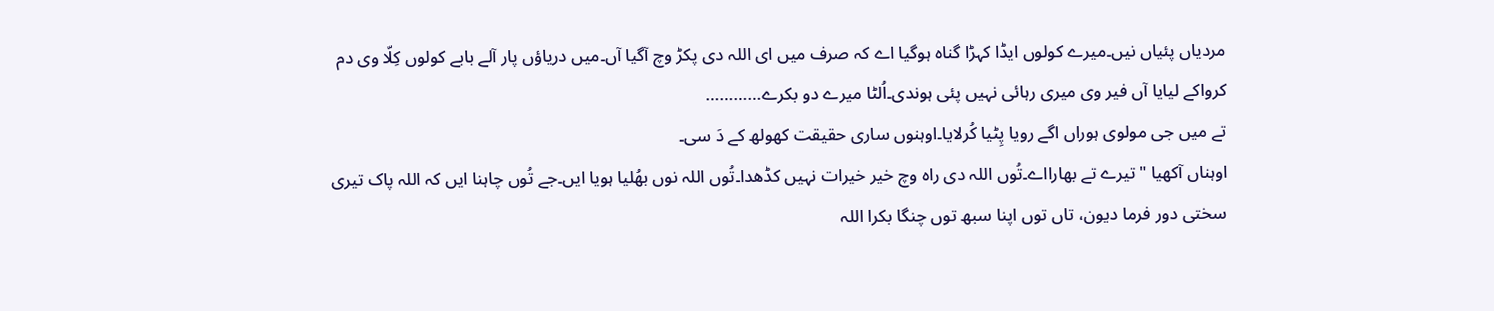مردیاں پئیاں نیں۔میرے کولوں ایڈا کہڑا گناہ ہوگیا اے کہ صرف میں ای اللہ دی پکڑ وچ آگیا آں۔میں دریاؤں پار آلے بابے کولوں کِلّا وی دم کرواکے لیایا آں فیر وی میری رہائی نہیں پئی ہوندی۔اُلٹا میرے دو بکرے…………
تے میں جی مولوی ہوراں اگے رویا پِٹیا کُرلایا۔اوہنوں ساری حقیقت کھولھ کے دَ سی۔
اوہناں آکھیا "تیرے تے بھارااے۔تُوں اللہ دی راہ وچ خیر خیرات نہیں کڈھدا۔تُوں اللہ نوں بھُلیا ہویا ایں۔جے تُوں چاہنا ایں کہ اللہ پاک تیری سختی دور فرما دیون، تاں توں اپنا سبھ توں چنگا بکرا اللہ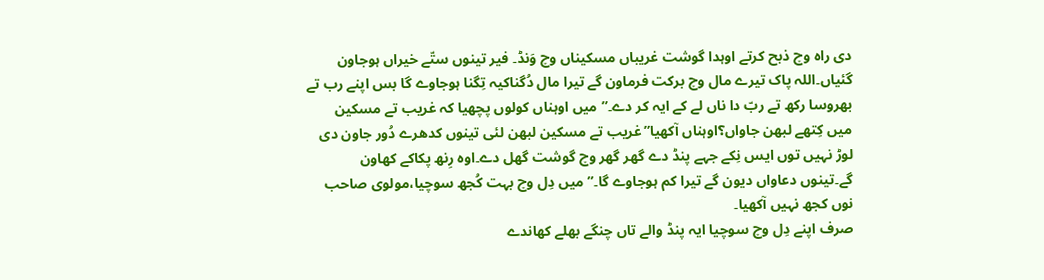دی راہ وچ ذبح کرتے اوہدا گوشت غریباں مسکیناں وچ وَنڈ۔ فیر تینوں ستّے خیراں ہوجاون گئیاں۔اللہ پاک تیرے مال وچ برکت فرماون گے تیرا مال دُگناکیہ تِگنا ہوجاوے گا بس اپنے رب تے بھروسا رکھ تے ربّ دا ناں لے کے ایہ کر دے۔”میں اوہناں کولوں پچھیا کہ غریب تے مسکین میں کِتھے لبھن جاواں؟اوہناں آکھیا”غریب تے مسکین لبھن لئی تینوں کدھرے دُور جاون دی لوڑ نہیں توں ایس نِکے جہے پنڈ دے گھر گھر وچ گوشت گھل دے۔اوہ رِنھ پکاکے کھاون گے۔تینوں دعاواں دیون گے تیرا کم ہوجاوے گا۔” میں دِل وچ بہت کُجھ سوچیا،مولوی صاحب نوں کجھ نہیں آکھیا۔
صرف اپنے دِل وچ سوچیا ایہ پنڈ والے تاں چنگے بھلے کھاندے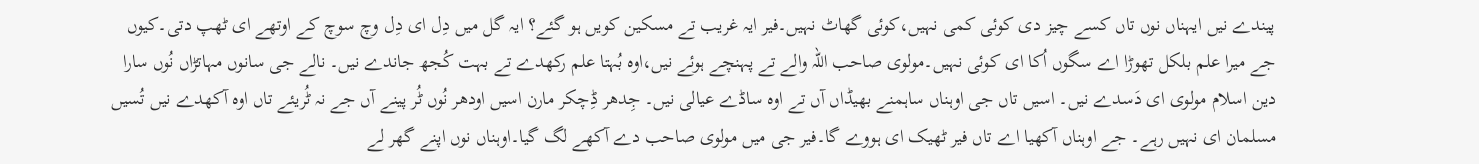پیندے نیں ایہناں نوں تاں کسے چیز دی کوئی کمی نہیں،کوئی گھاٹ نہیں۔فیر ایہ غریب تے مسکین کویں ہو گئے؟ ایہ گل میں دِل ای دِل وچ سوچ کے اوتھے ای ٹھپ دتی۔کیوں جے میرا علم بلکل تھوڑا اے سگوں اُکا ای کوئی نہیں۔مولوی صاحب اللہ والے تے پہنچے ہوئے نیں،اوہ بُہتا علم رکھدے تے بہت کُجھ جاندے نیں۔ نالے جی سانوں مہاتڑاں نُوں سارا دین اسلام مولوی ای دَسدے نیں۔ اسیں تاں جی اوہناں ساہمنے بھیڈاں آں تے اوہ ساڈے عیالی نیں۔ جِدھر ڈِچکر مارن اسیں اودھر نُوں ٹُر پینے آں جے نہ ٹُریئے تاں اوہ آکھدے نیں تُسیں مسلمان ای نہیں رہے۔ جے اوہناں آکھیا اے تاں فیر ٹھیک ای ہووے گا۔فیر جی میں مولوی صاحب دے آکھے لگ گیا۔اوہناں نوں اپنے گھر لے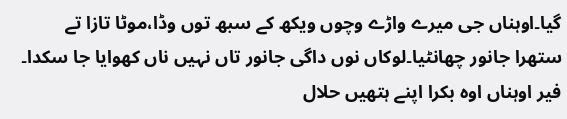گیا۔اوہناں جی میرے واڑے وچوں ویکھ کے سبھ توں وڈا،موٹا تازا تے ستھرا جانور چھانٹیا۔لوکاں نوں داگی جانور تاں نہیں ناں کھوایا جا سکدا۔ فیر اوہناں اوہ بکرا اپنے ہتھیں حلال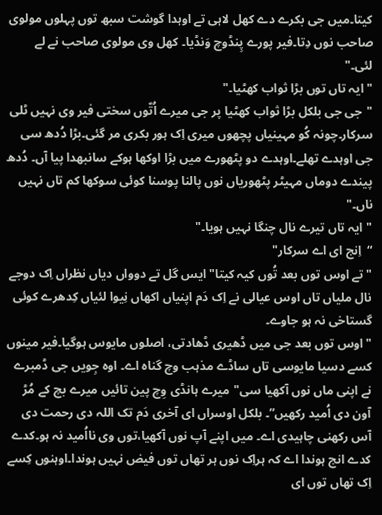کیتا۔میں جی بکرے دے کھل لاہی تے اوہدا گوشت سبھ توں پہلوں مولوی صاحب نوں دِتا۔فیر پورے پِنڈوچ وَنڈیا۔ کھل وی مولوی صاحب نے لے لئی۔"
"ایہ تاں توں بڑا ثواب کھٹیا۔"
"جی جی بلکل بڑا ثواب کھٹیا پر جی میرے اُتّوں سختی فیر وی نہیں ٹلی سرکار۔چونہ کُو مہینیاں پچھوں میری اِک ہور بکری مر گئی۔بڑا دُدھ سی جی اوہدے تھلے۔اوہدے دو پٹھورے میں بڑا اوکھا ہوکے سانبھدا پیا آں۔ دُدھ پیندے دوماں مہیٹر پٹھوریاں نوں پالنا پوسنا کوئی سوکھا کم تاں نہیں ناں۔"
"ایہ تاں تیرے نال چنگا نہیں ہویا۔"
“اِنج ای اے سرکار"
"تے اوس توں بعد تُوں کیہ کیتا" ایس گل تے دوواں دیاں نظراں اِک دوجے نال ملیاں تاں اوس عیالی نے اِک دَم اپنیاں اکھاں نِیوا لئیاں کِدھرے کوئی گستاخی نہ ہو جاوے۔
"اوس توں بعد جی میں ڈھیری ڈھادتی، اصلوں مایوس ہوگیا۔فیر مینوں کسے دسیا مایوسی تاں ساڈے مذہب وچ گناہ اے۔ اوہ جِویں جی ڈمبرے نے اپنی ماں نوں آکھیا سی"میرے ہانڈی وِچ پین تائیں میرے بچ کے مُڑ آون دی اُمید رکھیں”۔ بلکل اوسراں ای آخری دَم تک اللہ دی رحمت دی آس رکھنی چاہیدی اے۔ میں اپنے آپ نوں آکھیا،توں وی نااُمید نہ ہو۔کدے کدے انج ہوندا اے کہ ہراِک نوں ہر تھاں توں فیض نہیں ہوندا۔اوہنوں کِسے اِک تھاں توں ای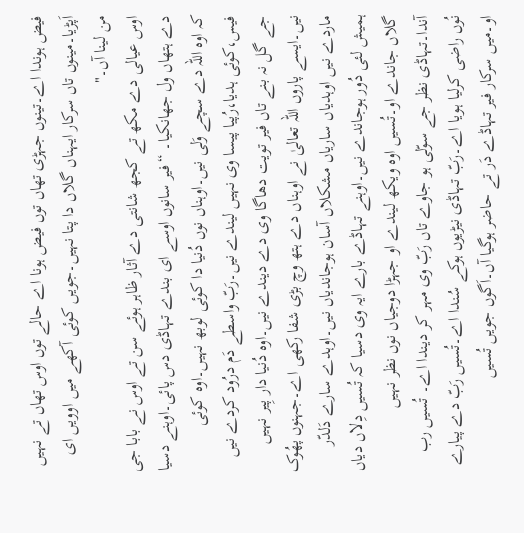فیض ہوندا اے۔تینوں جہڑی تھاں توں فیض ہونا اے حالے توں اوس تھاں تے نہیں اَپڑیا۔مینوں تاں سرکار ایہناں گلاں دا پتا نہیں۔جویں کوئی آکھے میں اوویں ای من لینا آں۔"
اوس عیالی دے مکھ تے کجھ شانتی دے آثار ظاہر ہوئے سن تے اوس نے بابا جی دے ہتھاں ول جھانکیا۔ “فیر سانوں اوسے ای بندے تہاڈی دس پائی۔اوہنے دسیا کہ اوہ اللہ دے سچے وَلی نیں۔اوہناں نوں دُنیا دا کوئی لوبھ نہیں۔اوہ کوئی فیس،کوئی ہدیا،رُپیا پیسا وی نہیں لیندے نیں۔رَبّ واسطے دَم درُود کردے نیں جے گل نہ بنے تاں فیر تویت دھاگا وی دے دیندے نیں۔اوہ دُنیا دار پِیر نہیں نیں۔ایسے پاروں اللہ تعالیٰ نے اوہناں دے ہتھ وچ بڑی شفا رکھی اے۔جہنوں پھُوک ماردے نیں اوہدیاں ساریاں مشکلاں آسان ہوجاندیاں نیں۔اوہدے سارے دَلدّر ہمیش لئی دُور ہوجاندے نیں۔اوہنے تہاڈے بارے ایہ وی دسیا کہ تُسیں دِلاں دیاں گلاں جاندے او۔تُسیں اوہ ویکھ لیندے او جہڑا دوجیاں نوں نظر نہیں آندا۔تہاڈی نظر جے سوّلی ہو جاوے تاں رَبّ وی مہر کر دیندا اے۔ تُسیں رب نُوں راضی کرلیا ہویا اے۔رَبّ تہاڈی نیڑیوں ہوکے سُندا اے۔تُسیں رَبّ دے پیارے او۔میں سرکار فیر تہاڈے دَر تے حاضر ہوگیا آں۔اَگوں جویں تُسیں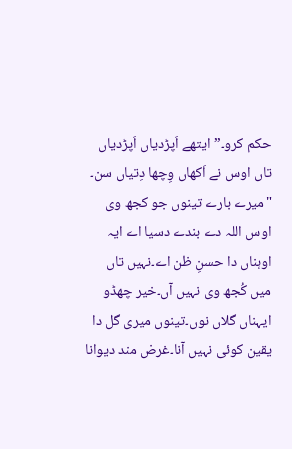حکم کرو۔” ایتھے اَپڑدیاں اَپڑدیاں تاں اوس نے اَکھاں وِچھا دِتیاں سن۔
"میرے بارے تینوں جو کجھ وی اوس اللہ دے بندے دسیا اے ایہ اوہناں دا حسنِ ظن اے۔نہیں تاں میں کُجھ وی نہیں آں۔خیر چھڈو ایہناں گلاں نوں۔تینوں میری گل دا یقین کوئی نہیں آنا۔غرض مند دیوانا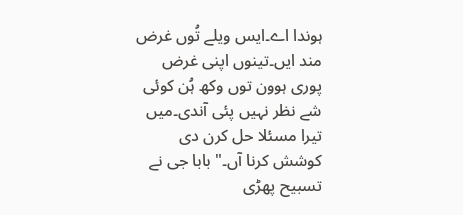ہوندا اے۔ایس ویلے تُوں غرض مند ایں۔تینوں اپنی غرض پوری ہوون توں وکھ ہُن کوئی شے نظر نہیں پئی آندی۔میں تیرا مسئلا حل کرن دی کوشش کرنا آں۔" بابا جی نے تسبیح پھڑی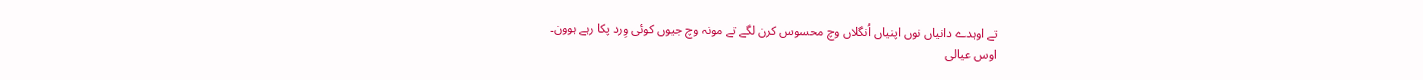تے اوہدے دانیاں نوں اپنیاں اُنگلاں وچ محسوس کرن لگے تے مونہ وچ جیوں کوئی وِرد پکا رہے ہوون۔
اوس عیالی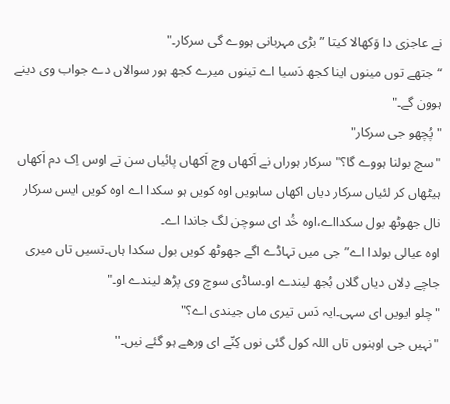نے عاجزی دا وَکھالا کیتا ”بڑی مہربانی ہووے گی سرکار۔"
“جتھے توں مینوں اینا کجھ دَسیا اے تینوں میرے کجھ ہور سوالاں دے جواب وی دینے ہوون گے۔"
"پُچھو جی سرکار"
"سچ بولنا ہووے گا؟" سرکار ہوراں نے اَکھاں وچ اَکھاں پائیاں سن تے اوس اِک دم اَکھاں ہیٹھاں کر لئیاں سرکار دیاں اکھاں ساہویں اوہ کویں ہو سکدا اے اوہ کویں ایس سرکار نال جھوٹھ بول سکدااے،اوہ خُد ای سوچن لگ جاندا اے۔
اوہ عیالی بولدا اے”جی میں تہاڈے اگے جھوٹھ کویں بول سکدا ہاں۔تسیں تاں میری جاچے دِلاں دیاں گلاں بُجھ لیندے او۔ساڈی سوچ وی پڑھ لیندے او۔"
"چلو ایویں ای سہی۔ایہ دَس تیری ماں جیندی اے؟"
"نہیں جی اوہنوں تاں اللہ کول گئی نوں کِنّے ای ورھے ہو گئے نیں۔''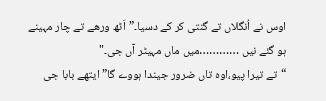اوس نے اُنگلاں تے گنتی کر کے دسیا۔”اَٹھ ورھے تے چار مہینے ہو گئے نیں …………میں ماں مہیٹر آں جی۔"
“تے تیرا پیو،اوہ تاں ضرور جیندا ہووے گا” ایتھے بابا جی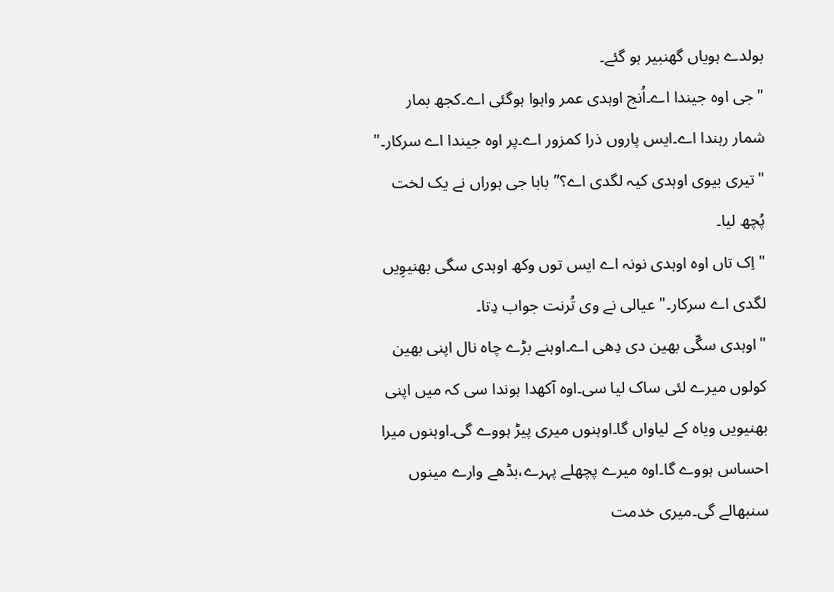بولدے ہویاں گھنبیر ہو گئے۔
"جی اوہ جیندا اے۔اُنج اوہدی عمر واہوا ہوگئی اے۔کجھ بمار شمار رہندا اے۔ایس پاروں ذرا کمزور اے۔پر اوہ جیندا اے سرکار۔" "تیری بیوی اوہدی کیہ لگدی اے؟”بابا جی ہوراں نے یک لخت پُچھ لیا۔
"اِک تاں اوہ اوہدی نونہ اے ایس توں وکھ اوہدی سگی بھنیوِیں لگدی اے سرکار۔" عیالی نے وی تُرنت جواب دِتا۔
"اوہدی سگّی بھین دی دِھی اے۔اوہنے بڑے چاہ نال اپنی بھین کولوں میرے لئی ساک لیا سی۔اوہ آکھدا ہوندا سی کہ میں اپنی بھنیویں ویاہ کے لیاواں گا۔اوہنوں میری پیڑ ہووے گی۔اوہنوں میرا احساس ہووے گا۔اوہ میرے پچھلے پہرے،بڈھے وارے مینوں سنبھالے گی۔میری خدمت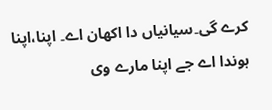کرے گی۔سیانیاں دا اکھان اے۔ اپنا،اپنا ہوندا اے جے اپنا مارے وی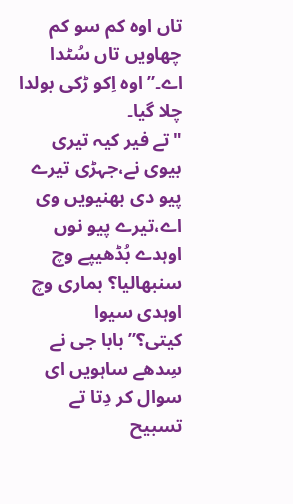تاں اوہ کم سو کم چھاویں تاں سُٹدا اے۔”اوہ اِکو ڑکی بولدا چلا گیا۔
"تے فیر کیہ تیری بیوی نے،جہڑی تیرے پیو دی بھنیویں وی اے،تیرے پیو نوں اوہدے بُڈھیپے وچ سنبھالیا؟ بماری وچ اوہدی سیوا کیتی؟”بابا جی نے سِدھے ساہویں ای سوال کر دِتا تے تسبیح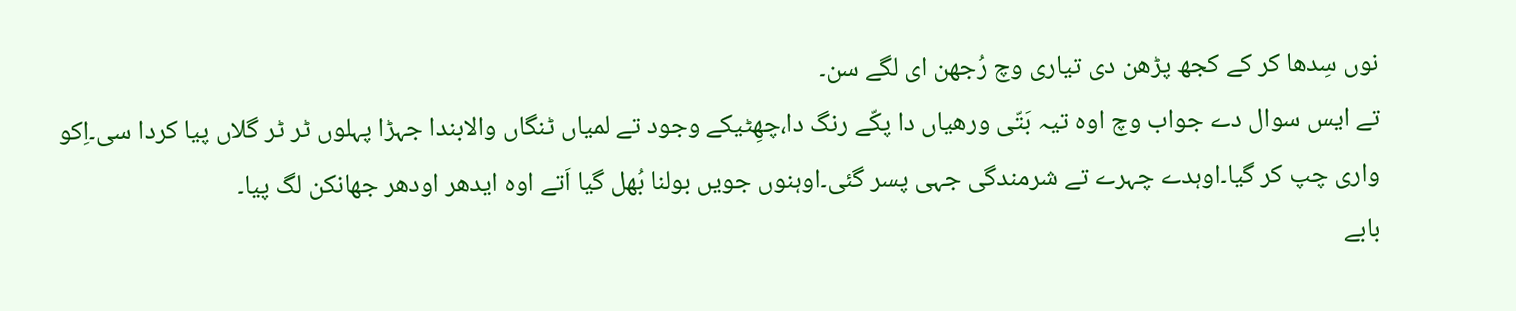نوں سِدھا کر کے کجھ پڑھن دی تیاری وچ رُجھن ای لگے سن۔
تے ایس سوال دے جواب وچ اوہ تیہ بَتّی ورھیاں دا پکّے رنگ دا،چھِٹیکے وجود تے لمیاں ٹنگاں والابندا جہڑا پہلوں ٹر ٹر گلاں پیا کردا سی۔اِکو واری چپ کر گیا۔اوہدے چہرے تے شرمندگی جہی پسر گئی۔اوہنوں جویں بولنا بُھل گیا اَتے اوہ ایدھر اودھر جھانکن لگ پیا۔
بابے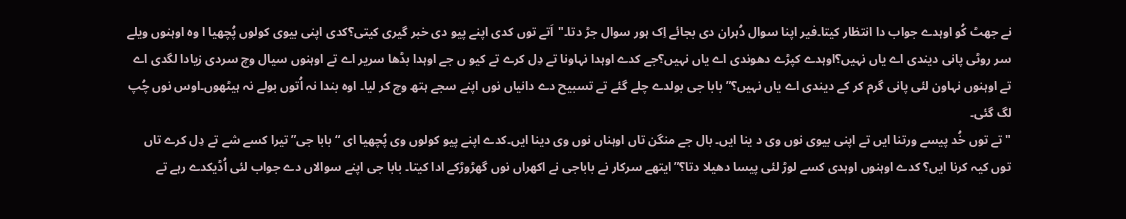نے جھٹ کُو اوہدے جواب دا انتظار کیتا۔فیر اپنا سوال دُہران دی بجائے اِک ہور سوال جڑ دتا۔"اَتے توں کدی اپنے پیو دی خبر گیری کیتی؟کدی اپنی بیوی کولوں پُچھیا ا وہ اوہنوں ویلے سر روٹی پانی دیندی اے یاں نہیں؟اوہدے کپڑے دھوندی اے یاں نہیں؟جے کدے اوہدا نہاونا تے دِل کرے تے کیو ں جے اوہدا بڈھا سریر اے تے اوہنوں سیال وچ سردی زیادا لگدی اے تے اوہنوں نہاون لئی پانی گرم کر کے دیندی اے یاں نہیں؟” بابا جی بولدے چلے گئے تے تسبیح دے دانیاں نوں اپنے سجے ہتھ وچ کر لیا۔ اوہ بندا نہ اُتوں بولے نہ ہیٹھوں۔اوس نوں چُپ لگ گئی۔
"تے توں خُد پیسے ورتنا ایں تے اپنی بیوی نوں وی د ینا ایں۔ بال جے منگن تاں اوہناں نوں وی دینا ایں۔کدے اپنے پیو کولوں وی پُچھیا ای “بابا جی” تیرا کسے شے تے دِل کرے تاں توں کیہ کرنا ایں؟ کدے اوہنوں اوہدی کسے لوڑ لئی پیسا دھیلا دتا؟”ایتھے سرکار نے باباجی نے اکھراں نوں گھڑوڑکے ادا کیتا۔ بابا جی اپنے سوالاں دے جواب لئی اُڈیکدے رہے تے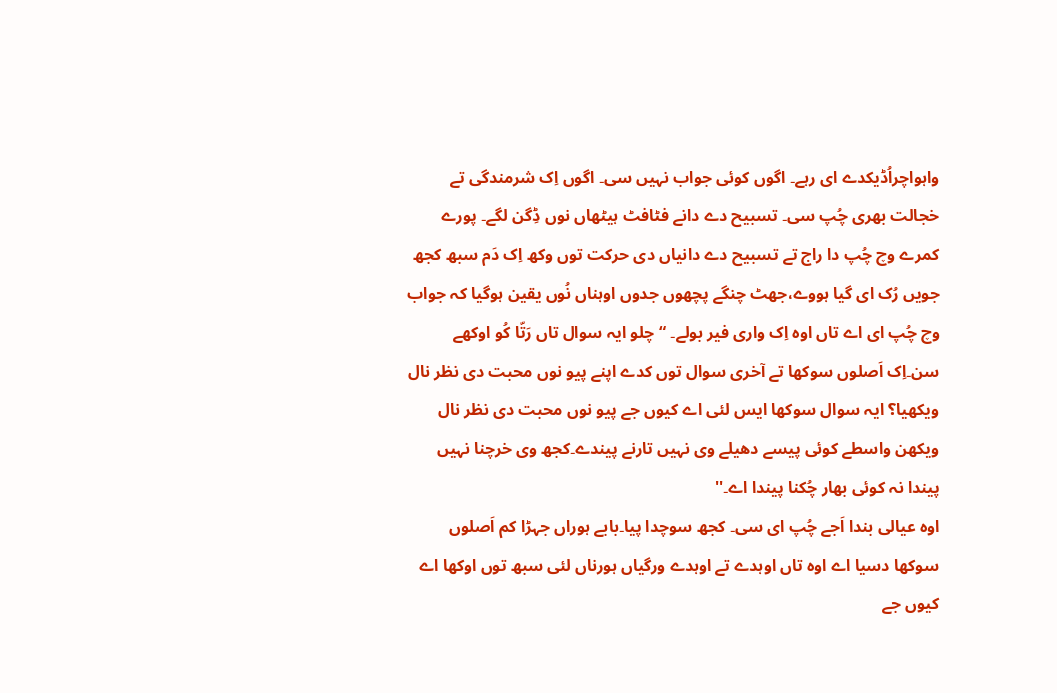واہواچراُڈیکدے ای رہے۔ اگوں کوئی جواب نہیں سی۔ اگوں اِک شرمندگی تے خجالت بھری چُپ سی۔ تسبیح دے دانے فٹافٹ ہیٹھاں نوں ڈِگن لگے۔ پورے کمرے وچ چُپ دا راج تے تسبیح دے دانیاں دی حرکت توں وکھ اِک دَم سبھ کجھ جویں رُک ای گیا ہووے،جھٹ چنگے پچھوں جدوں اوہناں نُوں یقین ہوگیا کہ جواب وچ چُپ ای اے تاں اوہ اِک واری فیر بولے۔ “چلو ایہ سوال تاں رَتّا کُو اوکھے سن۔اِک اَصلوں سوکھا تے آخری سوال توں کدے اپنے پیو نوں محبت دی نظر نال ویکھیا؟ ایہ سوال سوکھا ایس لئی اے کیوں جے پیو نوں محبت دی نظر نال ویکھن واسطے کوئی پیسے دھیلے وی نہیں تارنے پیندے۔کجھ وی خرچنا نہیں پیندا نہ کوئی بھار چُکنا پیندا اے۔''
اوہ عیالی بندا اَجے چُپ ای سی۔ کجھ سوچدا پیا۔بابے ہوراں جہڑا کم اَصلوں سوکھا دسیا اے اوہ تاں اوہدے تے اوہدے ورگیاں ہورناں لئی سبھ توں اوکھا اے کیوں جے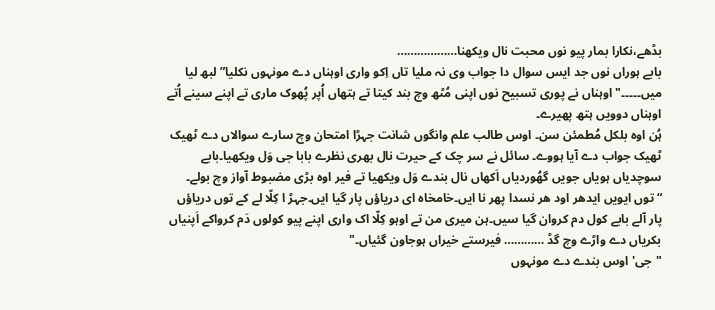بڈھے،نکارا بمار پیو نوں محبت نال ویکھنا………………
بابے ہوراں نوں جد ایس سوال دا جواب وی نہ ملیا تاں اِکو واری اوہناں دے مونہوں نکلیا”لبھ لیا میں۔۔۔۔۔"اوہناں نے پوری تسبیح نوں اپنی مُٹھ وچ بند کیتا تے ہتھاں اُپر پُھوک ماری تے اپنے سینے اُتے اوہناں دوویں ہتھ پھیرے۔
ہُن اوہ بلکل مُطمئن سن۔ اوس طالب علم وانگوں شانت جہڑا امتحان وچ سارے سوالاں دے ٹھیک ٹھیک جواب دے آیا ہووے۔ سائل نے سر چک کے حیرت نال بھری نظرے بابا جی وَل ویکھیا۔بابے سوچدیاں ہویاں جویں گھُوردیاں اَکھاں نال بندے وَل ویکھیا تے فیر اوہ بڑی مضبوط آواز وچ بولے۔
“توں ایویں ایدھر اود ھر نسدا پھر نا ایں۔خامخاہ ای دریاؤں پار گیا ایں۔جہڑ ا کِلّا لے کے توں دریاؤں پار آلے بابے کول دم کروان گیا سیں۔ہن میری من تے اوہو کِلّا اک واری اپنے پیو کولوں دَم کرواکے اَپنیاں بکریاں دے واڑے وچ گڈ ………… فیرستے خیراں ہوجاون گئیاں۔"
"جی' اوس بندے دے مونہوں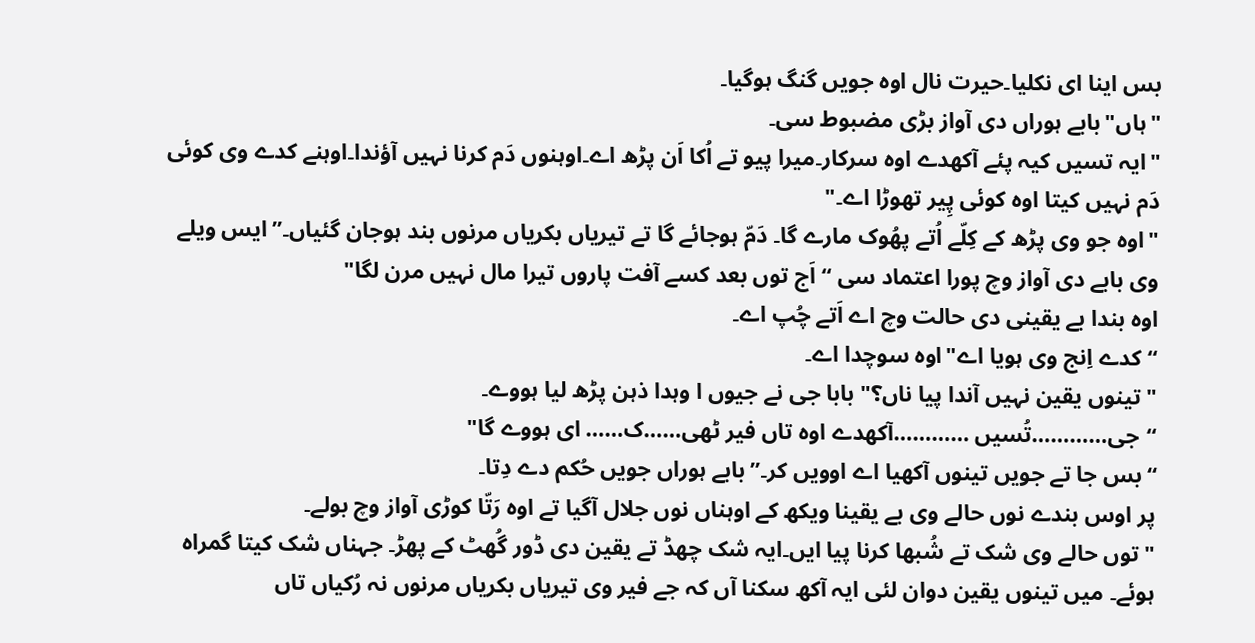بس اینا ای نکلیا۔حیرت نال اوہ جویں گنگ ہوگیا۔
"ہاں"بابے ہوراں دی آواز بڑی مضبوط سی۔
"ایہ تسیں کیہ پئے آکھدے اوہ سرکار۔میرا پیو تے اُکا اَن پڑھ اے۔اوہنوں دَم کرنا نہیں آؤندا۔اوہنے کدے وی کوئی دَم نہیں کیتا اوہ کوئی پِیر تھوڑا اے۔"
"اوہ جو وی پڑھ کے کِلّے اُتے پھُوک مارے گا۔ دَمّ ہوجائے گا تے تیریاں بکریاں مرنوں بند ہوجان گئیاں۔”ایس ویلے وی بابے دی آواز وچ پورا اعتماد سی “اَج توں بعد کسے آفت پاروں تیرا مال نہیں مرن لگا"
اوہ بندا بے یقینی دی حالت وچ اے اَتے چُپ اے۔
“کدے اِنج وی ہویا اے"اوہ سوچدا اے۔
"تینوں یقین نہیں آندا پیا ناں؟" بابا جی نے جیوں ا وہدا ذہن پڑھ لیا ہووے۔
“جی…………تُسیں …………آکھدے اوہ تاں فیر ٹھی……ک…… ای ہووے گا"
“بس جا تے جویں تینوں آکھیا اے اوویں کر۔”بابے ہوراں جویں حُکم دے دِتا۔
پر اوس بندے نوں حالے وی بے یقینا ویکھ کے اوہناں نوں جلال آگیا تے اوہ رَتّا کوڑی آواز وچ بولے۔
"توں حالے وی شک تے شُبھا کرنا پیا ایں۔ایہ شک چھڈ تے یقین دی ڈور گُھٹ کے پھڑ۔ جہناں شک کیتا گمراہ ہوئے۔ میں تینوں یقین دوان لئی ایہ آکھ سکنا آں کہ جے فیر وی تیریاں بکریاں مرنوں نہ رُکیاں تاں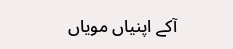آکے اپنیاں مویاں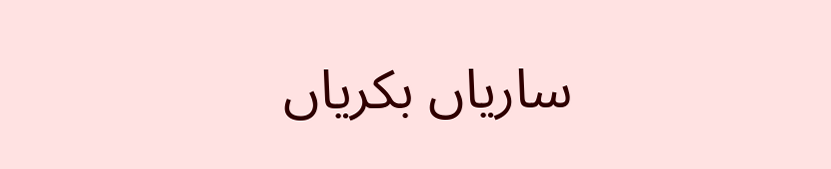ساریاں بکریاں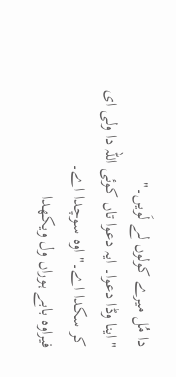دا مُل میرے کولوں لے لَویں۔"
"اینا وڈا دعوا۔ ایہ دعوا تاں کوئی اللہ دا ولی ای کر سکدا اے۔" اوہ سوچدا اے۔
فیراوہ بابے ہوراں ول ویکھدا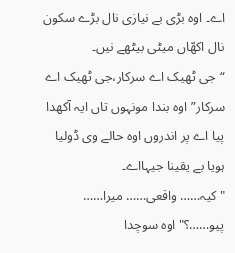اے۔ اوہ بڑی بے نیازی نال بڑے سکون نال اکھّاں میٹی بیٹھے نیں۔
“جی ٹھیک اے سرکار،جی ٹھیک اے سرکار”اوہ بندا مونہوں تاں ایہ آکھدا پیا اے پر اندروں اوہ حالے وی ڈولیا ہویا بے یقینا جیہااے۔
"کیہ…… واقعی…… میرا…… پیو……؟"اوہ سوچدا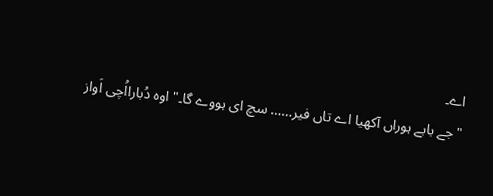اے۔
"جے بابے ہوراں آکھیا اے تاں فیر…… سچ ای ہووے گا۔" اوہ دُبارااُچی اَواز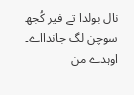نال بولدا تے فیر کُجھ سوچن لگ جاندااے۔
اوہدے من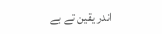اندر یقین تے بے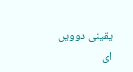یقینی دوویں ای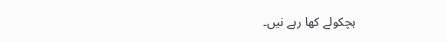ہچکولے کھا رہے نیں۔